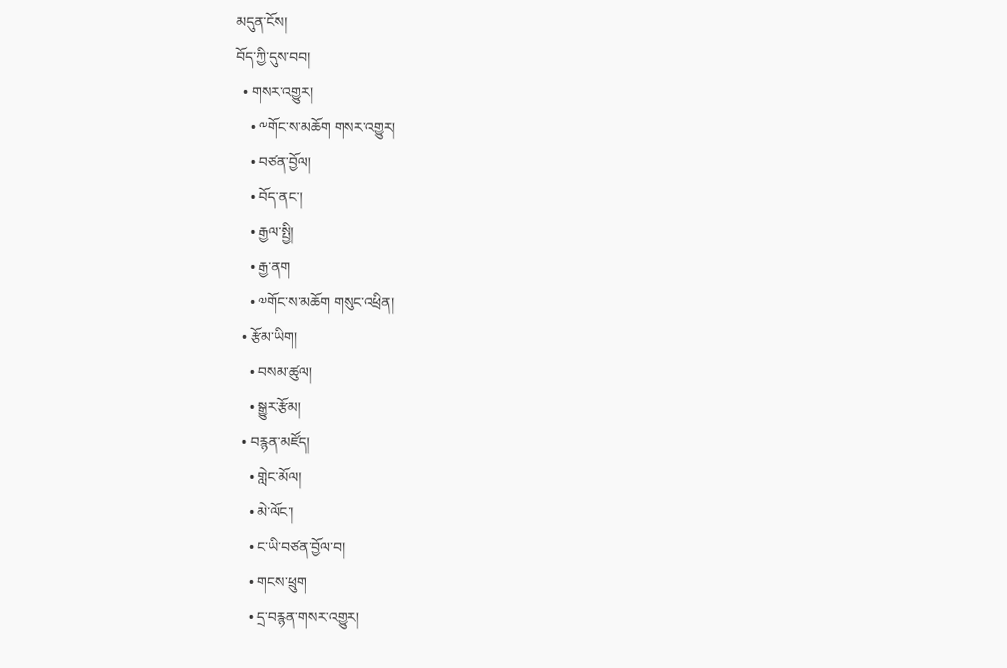མདུན་ངོས།
བོད་ཀྱི་དུས་བབ།
  • གསར་འགྱུར།
    • ༸གོང་ས་མཆོག གསར་འགྱུར།
    • བཙན་བྱོལ།
    • བོད་ནང་།
    • རྒྱལ་སྤྱི།
    • རྒྱ་ནག
    • ༧གོང་ས་མཆོག གསུང་འཕྲིན།
  • རྩོམ་ཡིག།
    • བསམ་ཚུལ།
    • སྒྱུར་རྩོམ།
  • བརྙན་མཛོད།
    • གླེང་མོལ།
    • མེ་ལོང་།
    • ང་ཡི་བཙན་བྱོལ་བ།
    • གངས་ཕྲུག
    • དྲ་བརྙན་གསར་འགྱུར།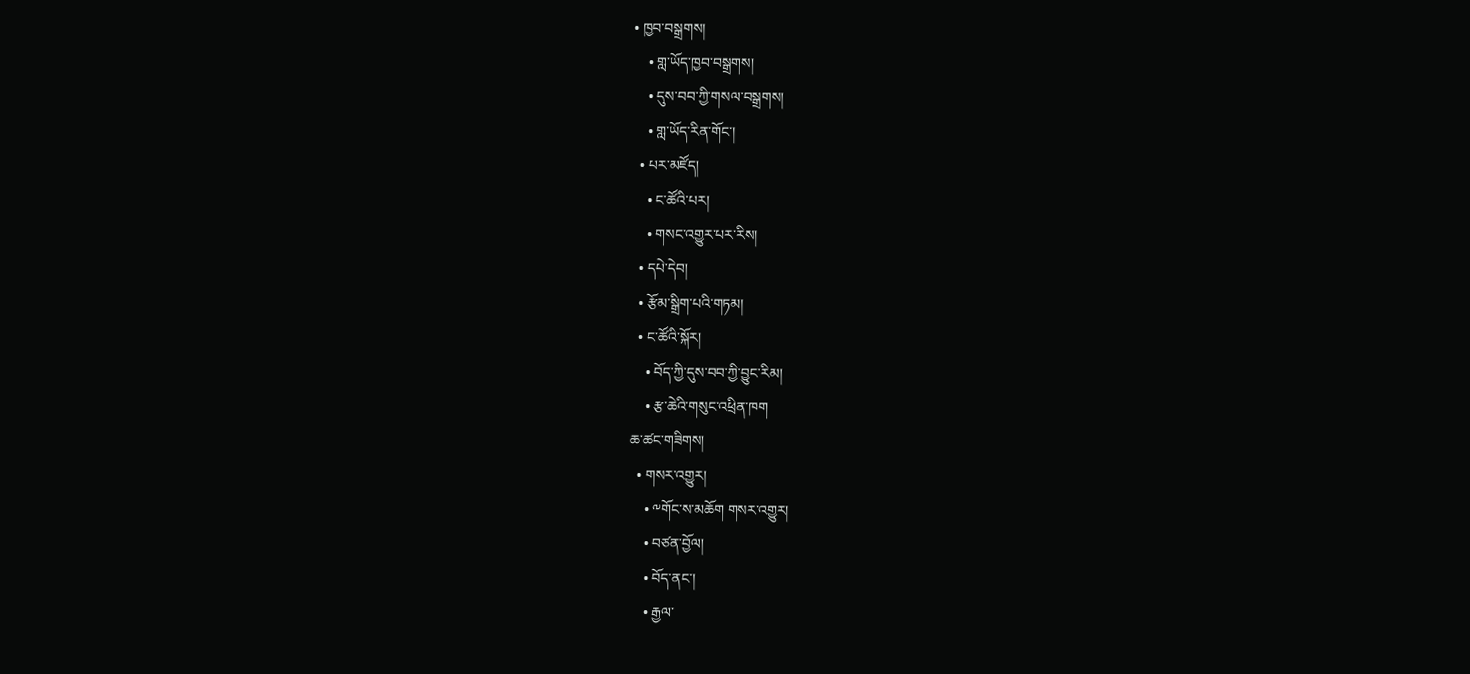• ཁྱབ་བསྒྲགས།
    • གླ་ཡོད་ཁྱབ་བསྒྲགས།
    • དུས་བབ་ཀྱི་གསལ་བསྒྲགས།
    • གླ་ཡོད་རིན་གོང་།
  • པར་མཛོད།
    • ང་ཚོའི་པར།
    • གསང་འགྱུར་པར་རིས།
  • དཔེ་དེབ།
  • རྩོམ་སྒྲིག་པའི་གཏམ།
  • ང་ཚོའི་སྐོར།
    • བོད་ཀྱི་དུས་བབ་ཀྱི་བྱུང་རིམ།
    • རྩ་ཆེའི་གསུང་འཕྲིན་ཁག
ཆ་ཚང་གཟིགས།
  • གསར་འགྱུར།
    • ༸གོང་ས་མཆོག གསར་འགྱུར།
    • བཙན་བྱོལ།
    • བོད་ནང་།
    • རྒྱལ་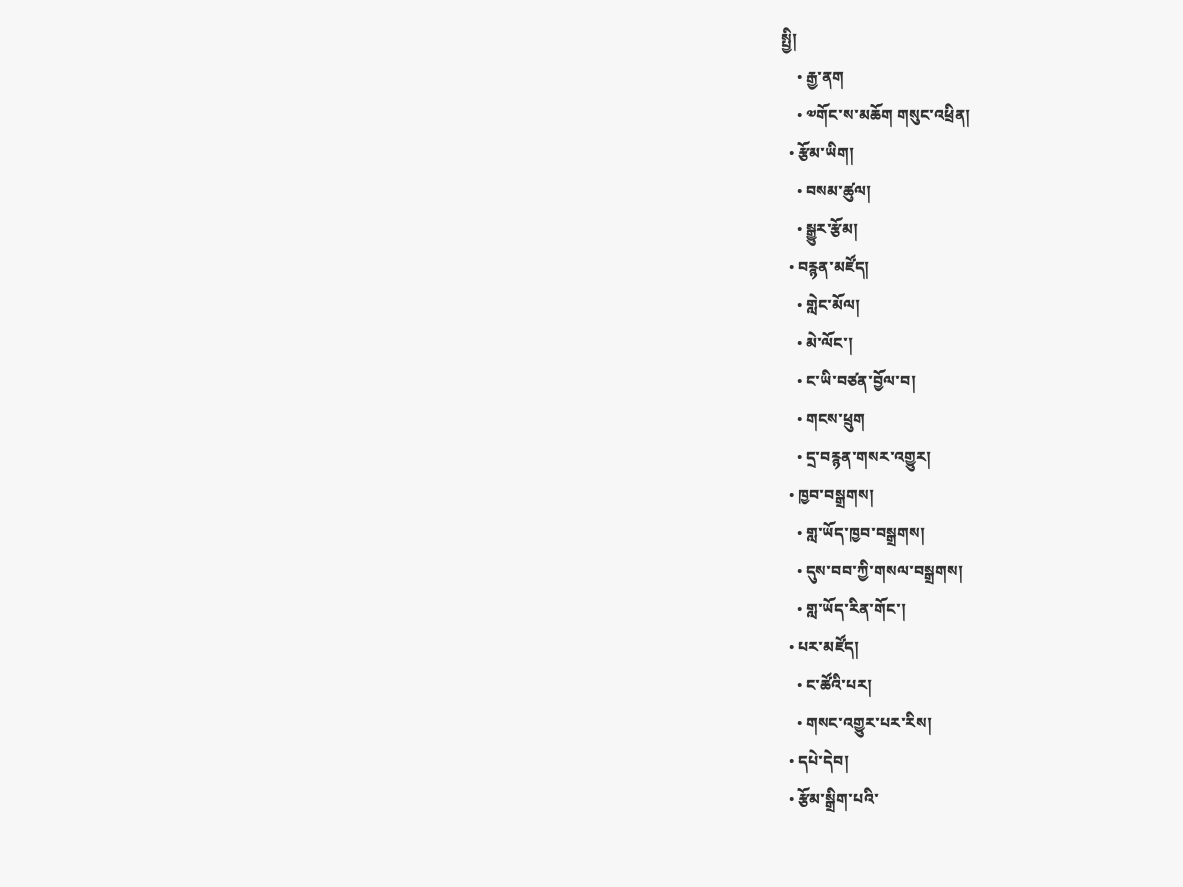སྤྱི།
    • རྒྱ་ནག
    • ༧གོང་ས་མཆོག གསུང་འཕྲིན།
  • རྩོམ་ཡིག།
    • བསམ་ཚུལ།
    • སྒྱུར་རྩོམ།
  • བརྙན་མཛོད།
    • གླེང་མོལ།
    • མེ་ལོང་།
    • ང་ཡི་བཙན་བྱོལ་བ།
    • གངས་ཕྲུག
    • དྲ་བརྙན་གསར་འགྱུར།
  • ཁྱབ་བསྒྲགས།
    • གླ་ཡོད་ཁྱབ་བསྒྲགས།
    • དུས་བབ་ཀྱི་གསལ་བསྒྲགས།
    • གླ་ཡོད་རིན་གོང་།
  • པར་མཛོད།
    • ང་ཚོའི་པར།
    • གསང་འགྱུར་པར་རིས།
  • དཔེ་དེབ།
  • རྩོམ་སྒྲིག་པའི་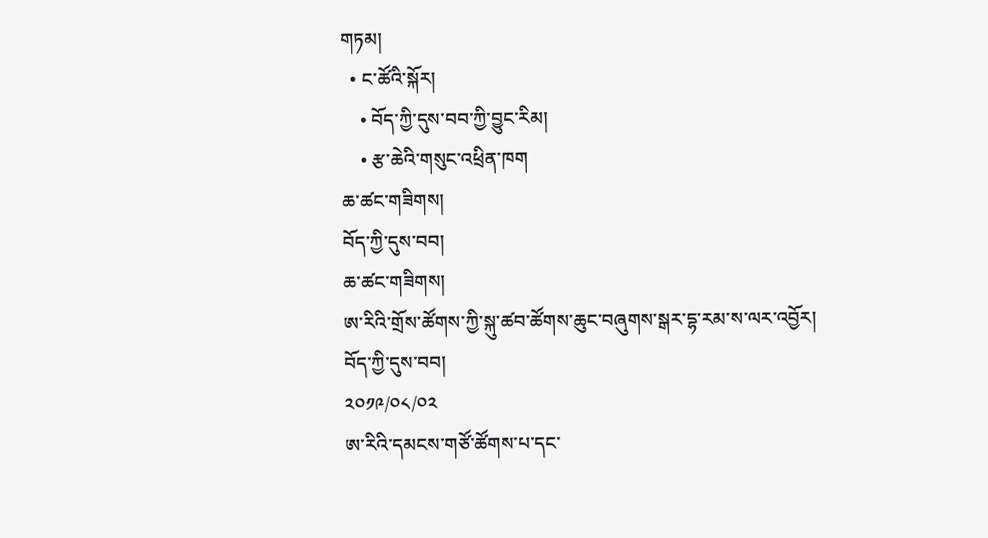གཏམ།
  • ང་ཚོའི་སྐོར།
    • བོད་ཀྱི་དུས་བབ་ཀྱི་བྱུང་རིམ།
    • རྩ་ཆེའི་གསུང་འཕྲིན་ཁག
ཆ་ཚང་གཟིགས།
བོད་ཀྱི་དུས་བབ།
ཆ་ཚང་གཟིགས།
ཨ་རིའི་གྲོས་ཚོགས་ཀྱི་སྐུ་ཚབ་ཚོགས་ཆུང་བཞུགས་སྒར་དྷ་རམ་ས་ལར་འབྱོར།
བོད་ཀྱི་དུས་བབ།
༢༠༡༩/༠༨/༠༢
ཨ་རིའི་དམངས་གཙོ་ཚོགས་པ་དང་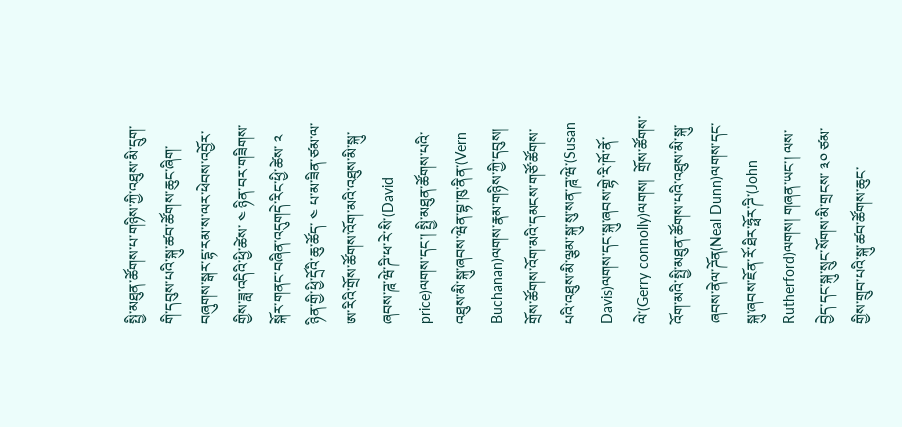སྤྱི་མཐུན་ཚོགས་པ་གཉིས་ཀྱི་འཐུས་མི་དྲུག་གི་དབུས་པའི་སྐུ་ཚབ་ཚོགས་ཆུང་ཞིག་བཞུགས་སྒར་དྷ་རམ་ས་ལར་ཕེབས་འབྱོར་གྱིས་ཟླ་འདིའི་ཕྱི་ཚེས་ ༤ ཉིན་བར་གཟིགས་སྐོར་གནང་བཞིན་འདུགདེ་རིང་ཕྱི་ཚེས་ ༢ ཉིན་གྱི་ཕྱི་དྲོའི་ཆུ་ཚོད་ ༤ པ་མ་ཟིན་ཙམ་ལ་ཨ་རིའི་གྲོས་ཚོགས་འོག་མའི་འཐུས་མི་སྐུ་ཞབས་ཌཱ་ཝེ་ཌི་ཕ་རེ་སི་(David price)ལགས་དང་། སྤྱི་མཐུན་ཚོགས་པའི་འཐུས་མི་སྐུ་ཞབས་ཝེན་བྷ་ཁུ་ནིན་(Vern Buchanan)ལགས་རྣམ་གཉིས་ཀྱི་དབུས། གྲོས་ཚོགས་འོག་མའི་དམངས་གཙོ་ཚོགས་པའི་འཐུས་མི་ལྕམ་སྐུ་སུ་སན་ཌཱ་ཝེ་(Susan Davis)ལགས་དང་སྐུ་ཞབས་གྷེ་རི་ཁོ་ནོ་ལེ་(Gerry connolly)ལགས།  གྲོས་ཚོགས་འོག་མའི་སྤྱི་མཐུན་ཚོགས་པའི་འཐུས་མི་སྐུ་ཞབས་ནེལ་ཌོན(Neal Dunn)ལགས་དང་སྐུ་ཞབས་ཇོན་རོ་ཐིར་ཧྥོར་ཌི་(John Rutherford)ལགས། གཞན་ཡང་། ལས་བྱེད་དང་སྐུ་སྲུང་སོགས་མི་གྲངས་ ༣༠ ཙམ་གྱིས་གྲུབ་པའི་སྐུ་ཚབ་ཚོགས་ཆུང་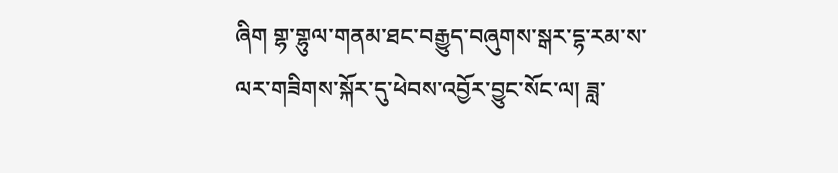ཞིག གྷ་གྷུལ་གནམ་ཐང་བརྒྱུད་བཞུགས་སྒར་དྷ་རམ་ས་ལར་གཟིགས་སྐོར་དུ་ཕེབས་འབྱོར་བྱུང་སོང་ལ། ཟླ་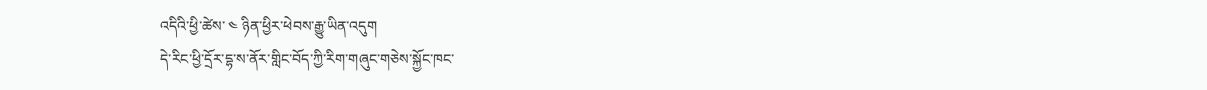འདིའི་ཕྱི་ཚེས་ ༤ ཉིན་ཕྱིར་ཕེབས་རྒྱུ་ཡིན་འདུག
དེ་རིང་ཕྱི་དྲོར་དྷ་ས་ནོར་གླིང་བོད་ཀྱི་རིག་གཞུང་གཅེས་སྐྱོང་ཁང་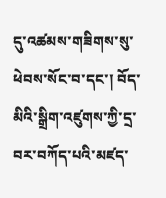དུ་འཚམས་གཟིགས་སུ་ཕེབས་སོང་བ་དང་། བོད་མིའི་སྒྲིག་འཛུགས་ཀྱི་དྲ་བར་བཀོད་པའི་མཛད་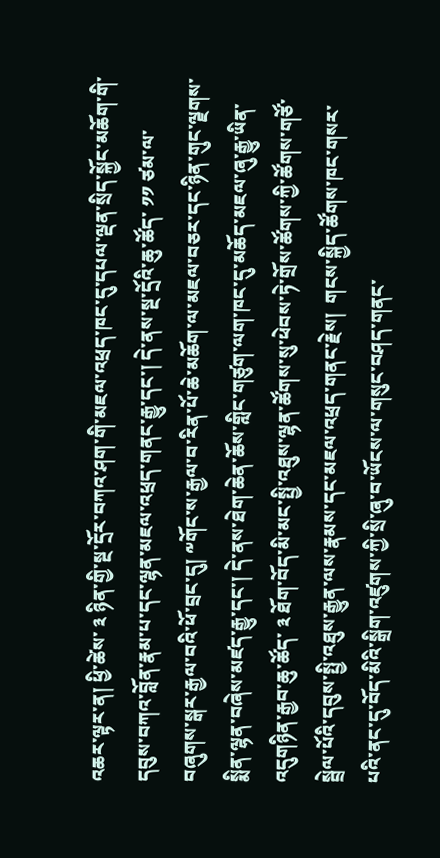འཆར་ལྟར་ན། ཕྱི་ཚེས་ ༣ ཉིན་གྱི་སྔ་དྲོར་བཀའ་ཤག་གི་མཇལ་འཕྲད་ཁང་དུ་དཔལ་ལྡན་སྲིད་སྐྱོང་མཆོག་གི་དབུས་བཀའ་བློན་རྣམ་པ་དང་ལྷན་མཇལ་འཕྲད་གནང་རྒྱུ་དང་། དེ་ནས་སྔ་དྲོའི་ཆུ་ཚོད་ ༡༡ ཙམ་ལ་བཞུགས་སྒར་རྒྱལ་བའི་ཕོ་བྲང་དུ། ༸གོང་ས་རྒྱལ་བ་རིན་པོ་ཆེ་མཆོག་ལ་མཇལ་བཅར་དང་ཉིན་གུང་ལྗགས་སྨིན་ལྷན་བཞེས་མཛད་རྒྱུ་དང་། དེ་ནས་ཐེག་ཆེན་ཆོས་གླིང་གཙུག་ལག་ཁང་དུ་མཆོད་མཇལ་ཞུ་རྒྱུ་ཡིན་འདུགཉིན་རྒྱབ་ཆུ་ཚོད་ ༣ ཐོག་བོད་མི་མང་སྤྱི་འཐུས་ལྷན་ཚོགས་སུ་ཕེབས་ཏེ་གྲོས་ཚོགས་ཀྱི་ཚོགས་གཙོ་སྦྲེལ་པོའི་དབུས་སྤྱི་འཐུས་རྒྱུན་ལས་རྣམས་དང་མཇལ་འཕྲད་གནང་རྗེས།  གངས་སྐྱིད་ཚོགས་ཁང་གསར་པའི་ནང་དུ་བོད་མིའི་སྒྲིག་འཛུགས་ཀྱི་སྲི་ཞུ་བ་ཡོངས་ལ་གསུང་བཤད་གནང་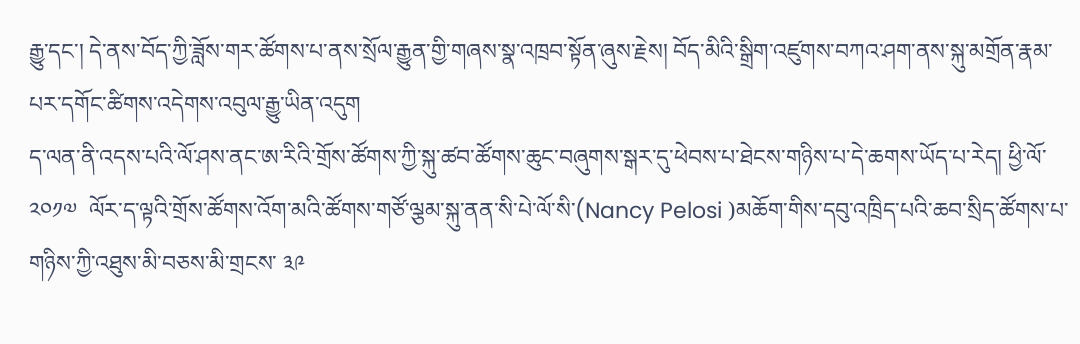རྒྱུ་དང་། དེ་ནས་བོད་ཀྱི་ཟློས་གར་ཚོགས་པ་ནས་སྲོལ་རྒྱུན་གྱི་གཞས་སྣ་འཁྲབ་སྟོན་ཞུས་རྗེས། བོད་མིའི་སྒྲིག་འཛུགས་བཀའ་ཤག་ནས་སྐུ་མགྲོན་རྣམ་པར་དགོང་ཚིགས་འདེགས་འབུལ་རྒྱུ་ཡིན་འདུག
ད་ལན་ནི་འདས་པའི་ལོ་ཤས་ནང་ཨ་རིའི་གྲོས་ཚོགས་ཀྱི་སྐུ་ཚབ་ཚོགས་ཆུང་བཞུགས་སྒར་དུ་ཕེབས་པ་ཐེངས་གཉིས་པ་དེ་ཆགས་ཡོད་པ་རེད། ཕྱི་ལོ་ ༢༠༡༧  ལོར་ད་ལྟའི་གྲོས་ཚོགས་འོག་མའི་ཚོགས་གཙོ་ལྕམ་སྐུ་ནན་སི་པེ་ལོ་སི་(Nancy Pelosi )མཆོག་གིས་དབུ་འཁྲིད་པའི་ཆབ་སྲིད་ཚོགས་པ་གཉིས་ཀྱི་འཐུས་མི་བཅས་མི་གྲངས་ ༣༩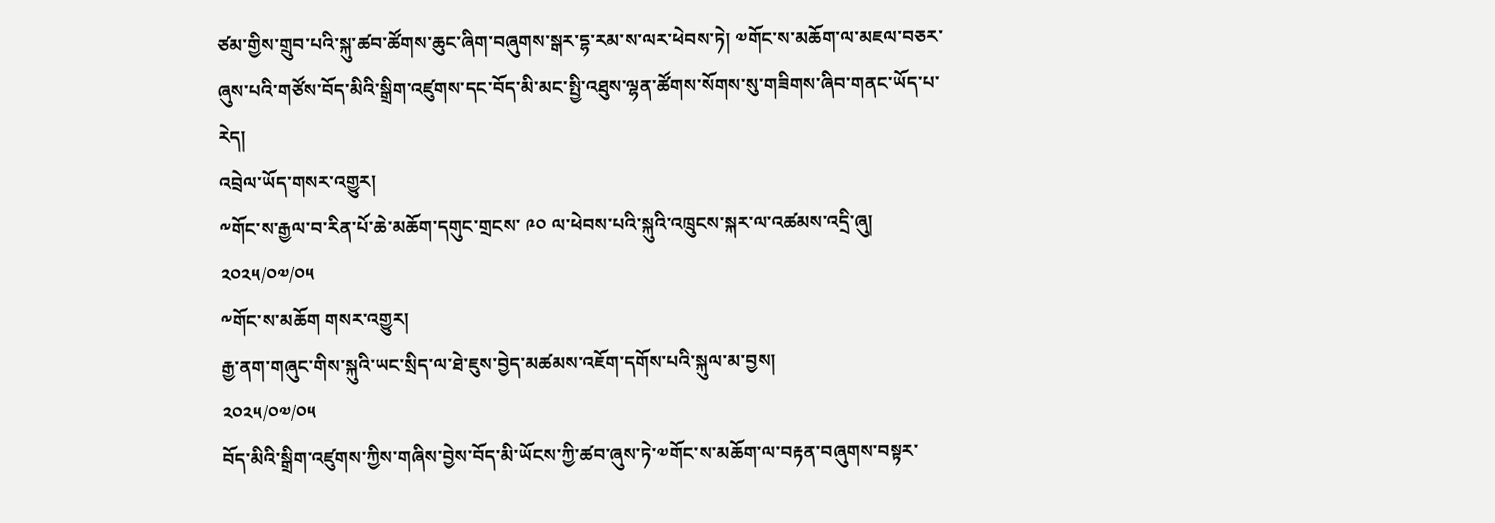ཙམ་གྱིས་གྲུབ་པའི་སྐུ་ཚབ་ཚོགས་ཆུང་ཞིག་བཞུགས་སྒར་དྷ་རམ་ས་ལར་ཕེབས་ཏེ། ༧གོང་ས་མཆོག་ལ་མཇལ་བཅར་ཞུས་པའི་གཙོས་བོད་མིའི་སྒྲིག་འཛུགས་དང་བོད་མི་མང་སྤྱི་འཐུས་ལྷན་ཚོགས་སོགས་སུ་གཟིགས་ཞིབ་གནང་ཡོད་པ་རེད།
འབྲེལ་ཡོད་གསར་འགྱུར།
༸གོང་ས་རྒྱལ་བ་རིན་པོ་ཆེ་མཆོག་དགུང་གྲངས་ ༩༠ ལ་ཕེབས་པའི་སྐུའི་འཁྲུངས་སྐར་ལ་འཚམས་འདྲི་ཞུ།
༢༠༢༥/༠༧/༠༥
༸གོང་ས་མཆོག གསར་འགྱུར།
རྒྱ་ནག་གཞུང་གིས་སྐུའི་ཡང་སྲིད་ལ་ཐེ་ཇུས་བྱེད་མཚམས་འཇོག་དགོས་པའི་སྐུལ་མ་བྱས།
༢༠༢༥/༠༧/༠༥
བོད་མིའི་སྒྲིག་འཛུགས་ཀྱིས་གཞིས་བྱེས་བོད་མི་ཡོངས་ཀྱི་ཚབ་ཞུས་ཏེ་༧གོང་ས་མཆོག་ལ་བརྟན་བཞུགས་བསྟར་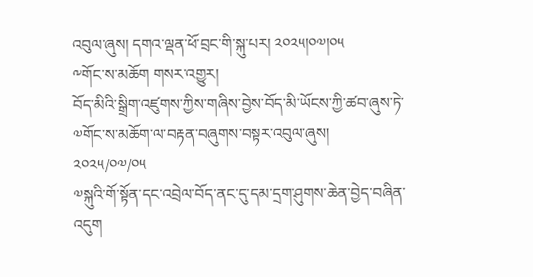འབུལ་ཞུས། དགའ་ལྡན་ཕོ་བྲང་གི་སྐུ་པར། ༢༠༢༥།༠༧།༠༥
༸གོང་ས་མཆོག གསར་འགྱུར།
བོད་མིའི་སྒྲིག་འཛུགས་ཀྱིས་གཞིས་བྱེས་བོད་མི་ཡོངས་ཀྱི་ཚབ་ཞུས་ཏེ་༧གོང་ས་མཆོག་ལ་བརྟན་བཞུགས་བསྟར་འབུལ་ཞུས།
༢༠༢༥/༠༧/༠༥
༧སྐུའི་གོ་སྟོན་དང་འབྲེལ་བོད་ནང་དུ་དམ་དྲག་ཤུགས་ཆེན་བྱེད་བཞིན་འདུག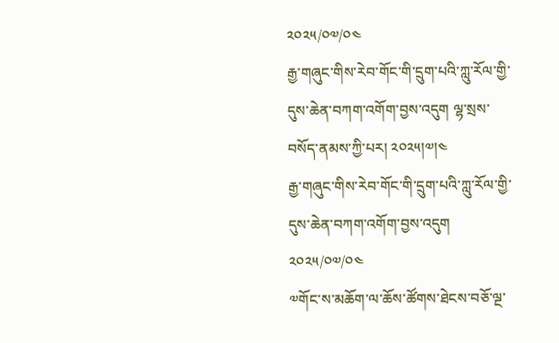༢༠༢༥/༠༧/༠༤
རྒྱ་གཞུང་གིས་རེབ་གོང་གི་དྲུག་པའི་ཀླུ་རོལ་གྱི་དུས་ཆེན་བཀག་འགོག་བྱས་འདུག ལྷ་སྲས་བསོད་ནམས་ཀྱི་པར། ༢༠༢༥།༧།༤
རྒྱ་གཞུང་གིས་རེབ་གོང་གི་དྲུག་པའི་ཀླུ་རོལ་གྱི་དུས་ཆེན་བཀག་འགོག་བྱས་འདུག
༢༠༢༥/༠༧/༠༤
༧གོང་ས་མཆོག་ལ་ཆོས་ཚོགས་ཐེངས་བཅོ་ལྔ་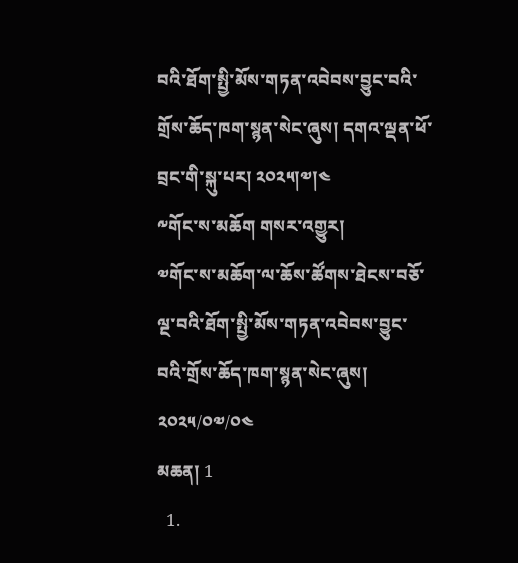བའི་ཐོག་སྤྱི་མོས་གཏན་འབེབས་བྱུང་བའི་གྲོས་ཆོད་ཁག་སྙན་སེང་ཞུས། དགའ་ལྡན་ཕོ་བྲང་གི་སྐུ་པར། ༢༠༢༥།༧།༤
༸གོང་ས་མཆོག གསར་འགྱུར།
༧གོང་ས་མཆོག་ལ་ཆོས་ཚོགས་ཐེངས་བཅོ་ལྔ་བའི་ཐོག་སྤྱི་མོས་གཏན་འབེབས་བྱུང་བའི་གྲོས་ཆོད་ཁག་སྙན་སེང་ཞུས།
༢༠༢༥/༠༧/༠༤
མཆན། 1
  1.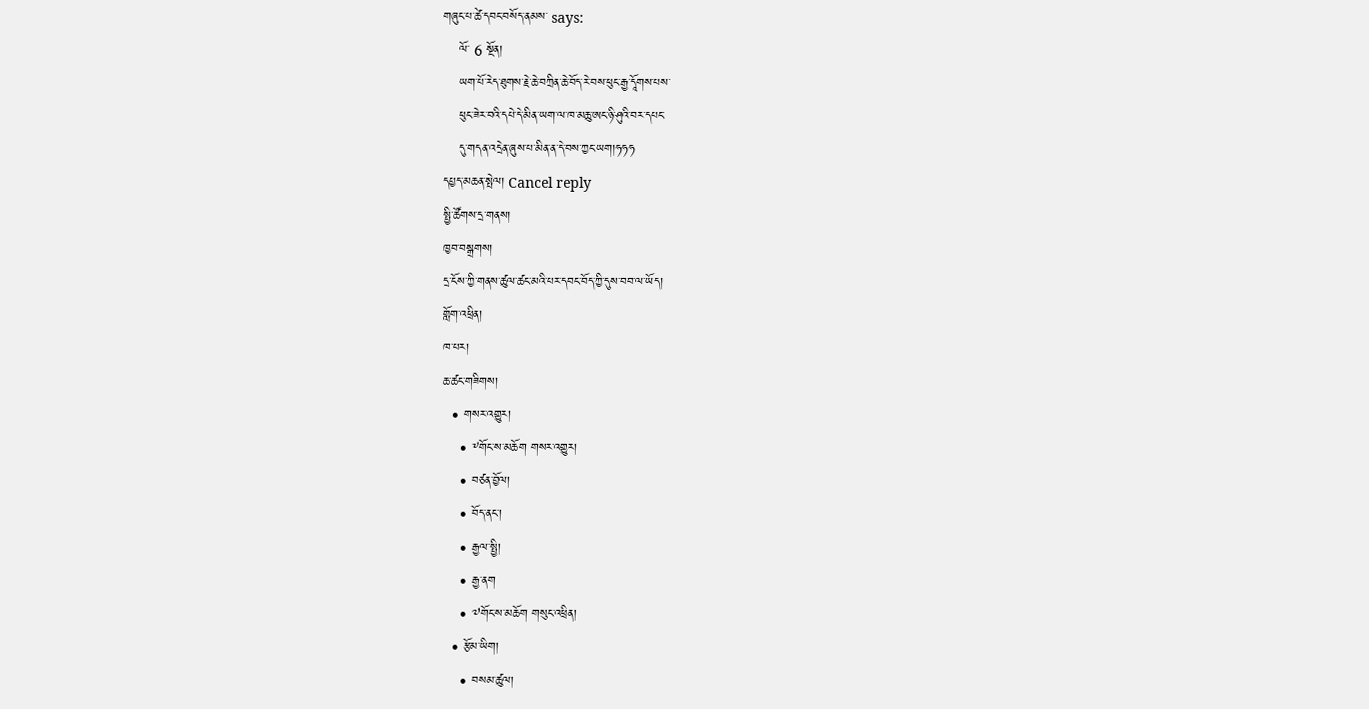གཞུང་པ་ཚེ་དབང་བསོད་ནམས་ says:
    ལོ་ 6 སྔོན།
    ཡག་པོ་རེད་ཐུགས་རྗེ་ཆེ་བཀྲིན་ཆེ་བོད་རེ་བས་ཕུང་རྒྱ་དཱོགས་པས་
    ཕུང་ཟེར་བའི་དཔེ་དེ་མིན་ཡག་ལ་ཁ་མཆུ་ཨང་ཉི་ཤུའི་བར་དཔང་
    དུ་གདན་འདྲེན་ཞུས་པ་མིན་ན་དེ་བས་ཀྱང་ཡག།ཧཧཧ
དཔྱད་མཆན་སྤེལ། Cancel reply
སྤྱི་ཚོགས་དྲ་གནས།
ཁྱབ་བསྒྲགས།
དྲ་ངོས་ཀྱི་གནས་ཚུལ་ཚང་མའི་པར་དབང་བོད་ཀྱི་དུས་བབ་ལ་ཡོད།
གློག་འཕྲིན།
ཁ་པར།
ཆ་ཚང་གཟིགས།
  • གསར་འགྱུར།
    • ༸གོང་ས་མཆོག གསར་འགྱུར།
    • བཙན་བྱོལ།
    • བོད་ནང་།
    • རྒྱལ་སྤྱི།
    • རྒྱ་ནག
    • ༧གོང་ས་མཆོག གསུང་འཕྲིན།
  • རྩོམ་ཡིག།
    • བསམ་ཚུལ།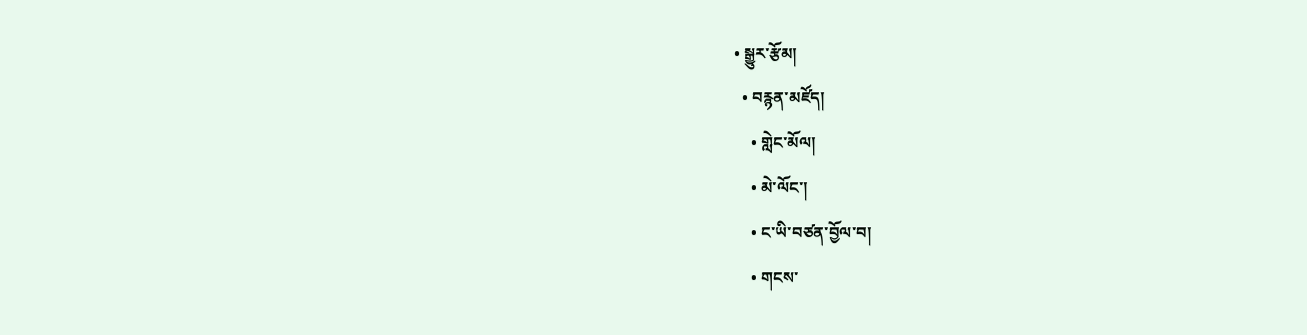• སྒྱུར་རྩོམ།
  • བརྙན་མཛོད།
    • གླེང་མོལ།
    • མེ་ལོང་།
    • ང་ཡི་བཙན་བྱོལ་བ།
    • གངས་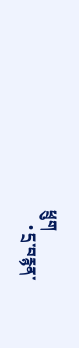ཕྲུག
    • དྲ་བརྙན་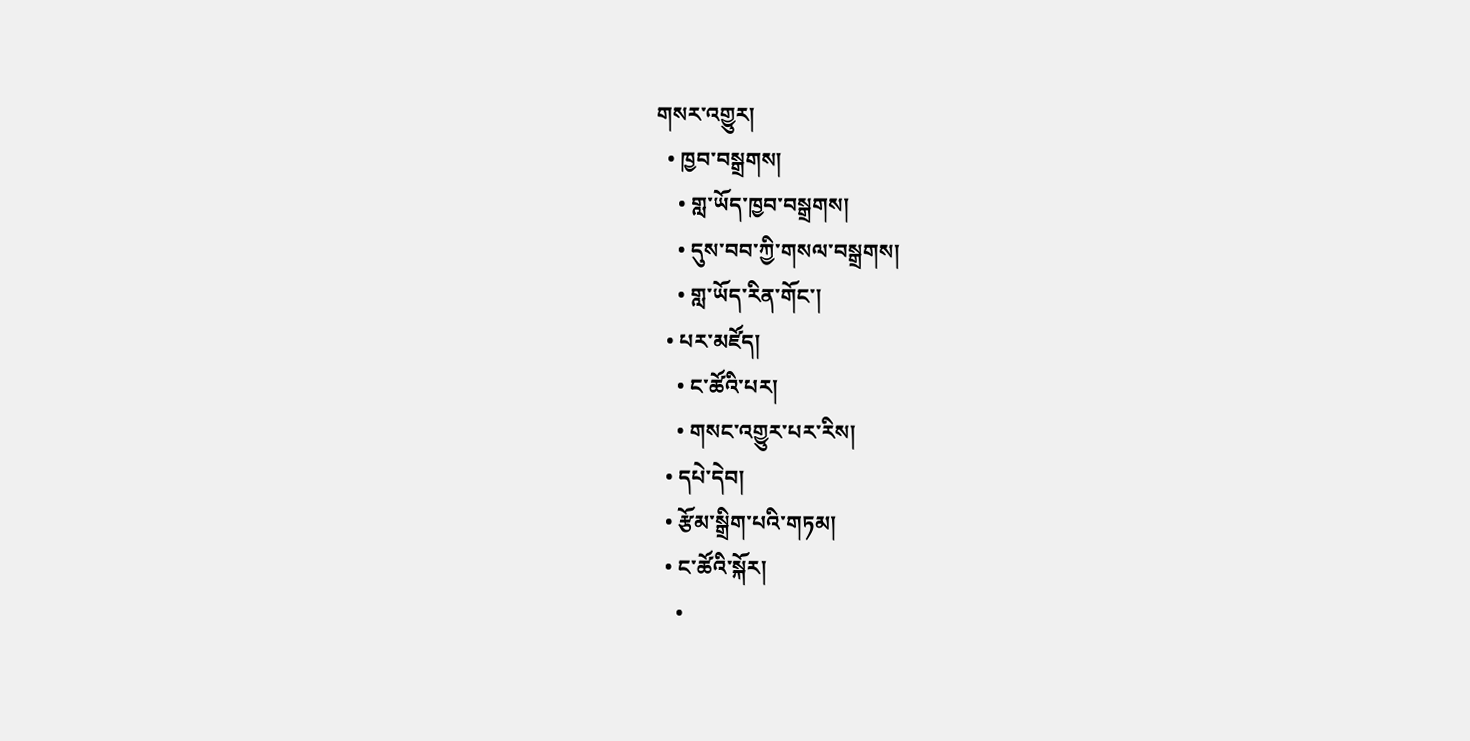གསར་འགྱུར།
  • ཁྱབ་བསྒྲགས།
    • གླ་ཡོད་ཁྱབ་བསྒྲགས།
    • དུས་བབ་ཀྱི་གསལ་བསྒྲགས།
    • གླ་ཡོད་རིན་གོང་།
  • པར་མཛོད།
    • ང་ཚོའི་པར།
    • གསང་འགྱུར་པར་རིས།
  • དཔེ་དེབ།
  • རྩོམ་སྒྲིག་པའི་གཏམ།
  • ང་ཚོའི་སྐོར།
    •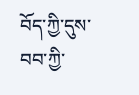བོད་ཀྱི་དུས་བབ་ཀྱི་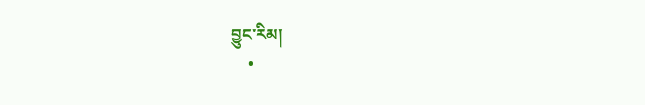བྱུང་རིམ།
    •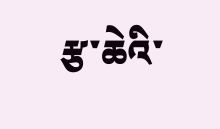རྩ་ཆེའི་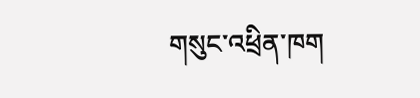གསུང་འཕྲིན་ཁག